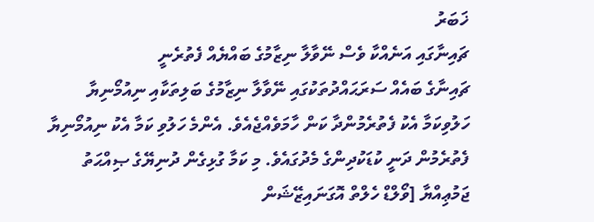ޚަބަރު
ޗައިނާގައި އަނެއްކާ ވެސް ނޭވާލާ ނިޒާމުގެ ބައްޔެއް ފެތުރެނީ
ޗައިނާގެ ބައެއް ސަރަޙައްދުތަކުގައި ނޭވާލާ ނިޒާމުގެ ބަލިތަކާއި ނިއުމޯނިޔާ ހަލުވިކަމާ އެކު ފެތުރެމުންދާ ކަން ހާމަވެއްޖެއެވެ. އެންމެ ހަލުވި ކަމާ އެކު ނިއުމޯނިޔާ ފެތުރެމުން ދަނީ ކުޑަކުދިންގެ މެދުގައެވެ. މި ކަމާ ގުޅިގެން ދުނިޔޭގެ ޞިއްޙަތު ޖަމުޢިއްޔާ [ވޯލްޑް ހެލްތް އޮގަނައިޒޭޝަން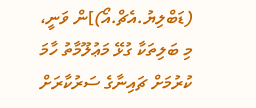(ޑަބްލިޔު.އެޗް.އޯ)]ން ވަނީ، މި ބަލިތަކާ ގުޅޭ މަޢުލޫމާތު ހާމަ ކުރުމަށް ޗައިނާގެ ސަރުކާރަށް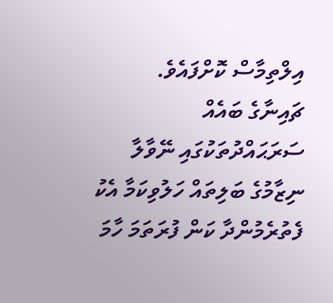އިލްތިމާސް ކޮށްފައެވެ.
ޗައިނާގެ ބައެއް ސަރަޙައްދުތަކުގައި ނޭވާލާ ނިޒާމުގެ ބަލިތައް ހަލުވިކަމާ އެކު ފެތުރެމުންދާ ކަން ފުރަތަމަ ހާމަ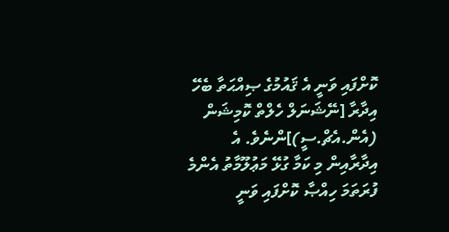ކޮށްފައި ވަނީ އެ ޤައުމުގެ ޞިއްޙަތާ ބެހޭ އިދާރާ [ނޭޝަނަލް ހެލްތް ކޮމިޝަން (އެން.އެޗް.ސީ)]ންނެވެ. އެ އިދާރާއިން މި ކަމާ ގުޅޭ މަޢުލޫމާތު އެންމެ ފުރަތަމަ ހިއްޞާ ކޮށްފައި ވަނީ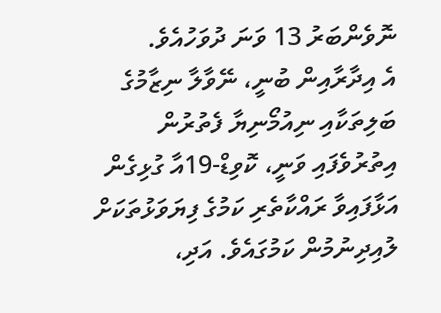ނޮވެންބަރު 13 ވަނަ ދުވަހުއެވެ.
އެ އިދާރާއިން ބުނީ، ނޭވާލާ ނިޒާމުގެ ބަލިތަކާއި ނިއުމޯނިޔާ ފެތުރުން އިތުރުވެފައި ވަނީ، ކޮވިޑް-19އާ ގުޅިގެން އަޅާފައިވާ ރައްކާތެރި ކަމުގެ ފިޔަވަޅުތަކަށް ލުއިދިނުމުން ކަމުގައެވެ. އަދި،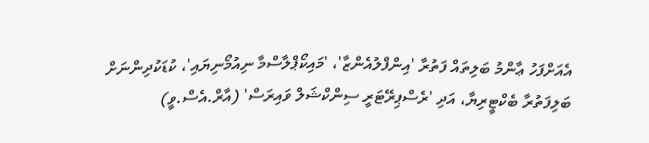އެއަށްފަހު ޢާންމު ބަލިތައް ފަތުރާ 'އިންފްލުއެންޒާ'، 'މައިކޯޕްލާސްމާ ނިއުމޯނިޔައި'، ކުޑަކުދިންނަށް ބަލިފަތުރާ ބެކްޓީރިޔާ، އަދި 'ރެސްޕިރޭޓަރީ ސިންކްޝަލް ވައިރަސް' (އާރް.އެސް.ވީ)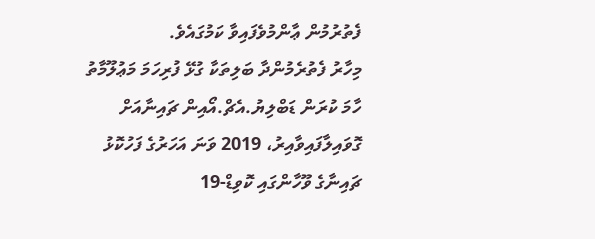ފެތުރުމުން ޢާންމުވެފައިވާ ކަމުގައެވެ.
މިހާރު ފެތުރެމުންދާ ބަލިތަކާ ގުޅޭ ފުރިހަމަ މަޢުލޫމާތު ހާމަ ކުރަން ޑަބްލިޔު.އެޗް.އޯއިން ޗައިނާއަށް ގޮވައިލާފައިވާއިރު، 2019 ވަނަ އަހަރުގެ ފަހުކޮޅު ޗައިނާގެ ވޫހާންގައި ކޮވިޑް-19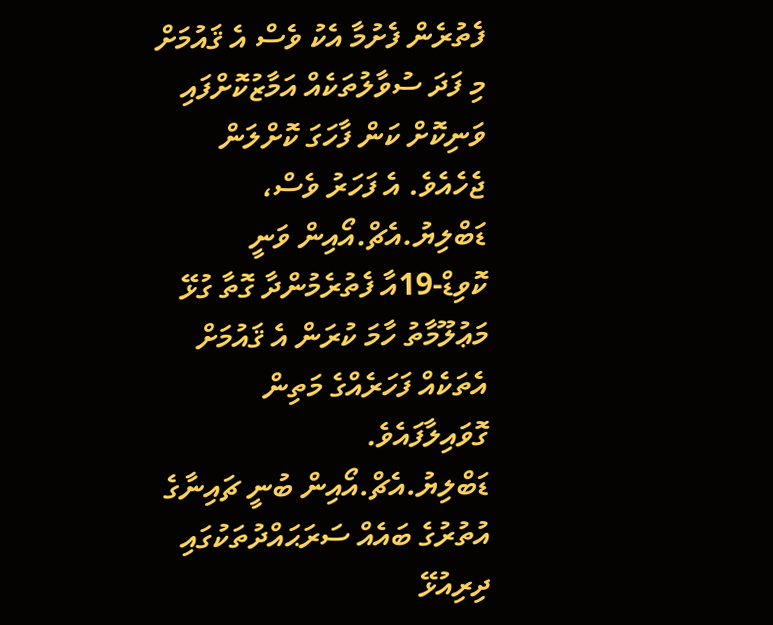ފެތުރެން ފެށުމާ އެކު ވެސް އެ ޤައުމަށް މި ފަދަ ސުވާލުތަކެއް އަމާޒުކޮށްފައި ވަނިކޮށް ކަން ފާހަގަ ކޮށްލަން ޖެހެއެވެ. އެ ފަހަރު ވެސް، ޑަބްލިޔު.އެޗް.އޯއިން ވަނީ ކޮވިޑް-19އާ ފެތުރެމުންދާ ގޮތާ ގުޅޭ މަޢުލޫމާތު ހާމަ ކުރަން އެ ޤައުމަށް އެތަކެއް ފަހަރެއްގެ މަތިން ގޮވައިލާފައެވެ.
ޑަބްލިޔު.އެޗް.އޯއިން ބުނީ ޗައިނާގެ އުތުރުގެ ބައެއް ސަރަޙައްދުތަކުގައި ދިރިއުޅޭ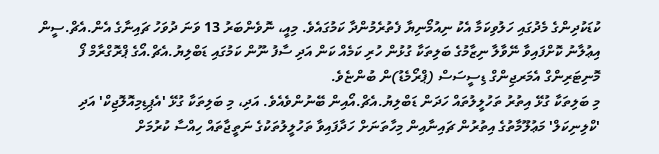ކުޑަކުދިންގެ މެދުގައި ހަލުވިކަމާ އެކު ނިއުމޯނިޔާ ފެތުރެމުންދާ ކަމުގައެވެ. މިއީ، ނޮވެންބަރު 13 ވަނަ ދުވަހު ޗައިނާގެ އެން.އެޗް.ސީން އިޢުލާނު ކޮށްފައިވާ ނޭވާލާ ނިޒާމުގެ ބަލިތަކާ ގުޅުން ހުރި ކަމެއް ކަން އަދި ސާފު ނޫން ކަމުގައި ޑަބްލިޔު.އެޗް.އޯގެ ޕްރޮގްރާމް ފޯ މޮނިޓަރިންގް އެމަރޖިންގް ޑިސީސަސް (ޕްރޯމެޑު)ން ބުންޏެވެ.
މި ބަލިތަކާ ގުޅޭ އިތުރު ތަހުލީލުތައް ހަދަން ޑަބްލިޔު.އެޗް.އޯއިން ބޭނުންވެއެވެ. އަދި، މި ބަލިތަކާ ގުޅޭ 'އެޕިޑިމިއޮލޮޖިކް' އަދި 'ކްލިނިކަލް' މަޢުލޫމާތުގެ އިތުރުން ޗައިނާއިން މިހާތަނަށް ހަދާފައިވާ ތަހުލީލުތަކުގެ ނަތީޖާތައް ހިއްސާ ކުރުމަށް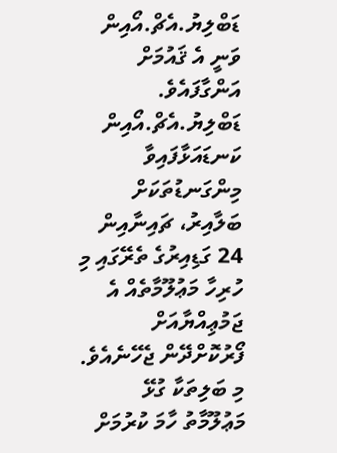ޑަބްލިޔު.އެޗް.އޯއިން ވަނީ އެ ޤައުމަށް އަންގާފައެވެ. ޑަބްލިޔު.އެޗް.އޯއިން ކަނޑައަޅާފައިވާ މިންގަނޑުތަކަށް ބަލާއިރު، ޗައިނާއިން 24 ގަޑިއިރުގެ ތެރޭގައި މި ހުރިހާ މަޢުލޫމާތެއް އެ ޖަމުޢިއްޔާއަށް ފޯރުކޮށްދޭން ޖެހޭނެއެވެ.
މި ބަލިތަކާ ގުޅޭ މަޢުލޫމާތު ހާމަ ކުރުމަށް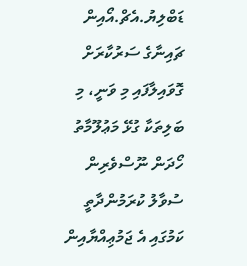ޑަބްލިޔު.އެޗް.އޯއިން ޗައިނާގެ ސަރުކާރަށް ގޮވައިލާފައި މި ވަނީ، މި ބަލިތަކާ ގުޅޭ މަޢުލޫމާތު ހޯދަން ނޫސްވެރިން ސުވާލު ކުރަމުންދާތީ ކަމުގައި އެ ޖަމުޢިއްޔާއިން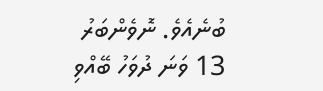ބުނެއެވެ. ނޮވެންބަރު 13 ވަނަ ދުވަހު ބޭއްވި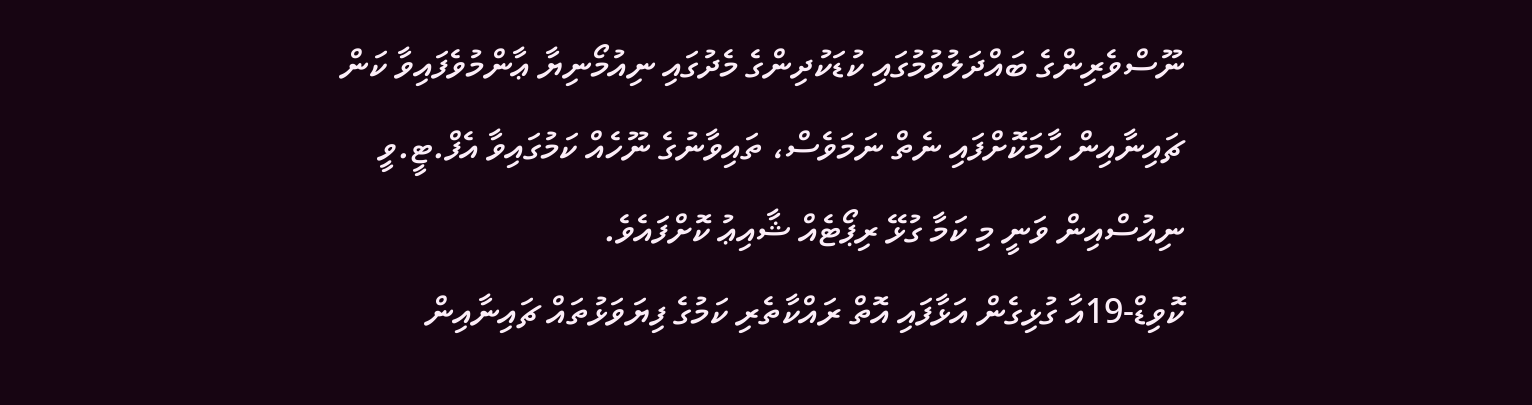ނޫސްވެރިންގެ ބައްދަލުވުމުގައި ކުޑަކުދިންގެ މެދުގައި ނިއުމޯނިޔާ ޢާންމުވެފައިވާ ކަން ޗައިނާއިން ހާމަކޮށްފައި ނެތް ނަމަވެސް، ތައިވާނުގެ ނޫހެއް ކަމުގައިވާ އެފް.ޓީ.ވީ ނިއުސްއިން ވަނީ މި ކަމާ ގުޅޭ ރިޕޯޓެއް ޝާއިޢު ކޮށްފައެވެ.
ކޮވިޑް-19އާ ގުޅިގެން އަޅާފައި އޮތް ރައްކާތެރި ކަމުގެ ފިޔަވަޅުތައް ޗައިނާއިން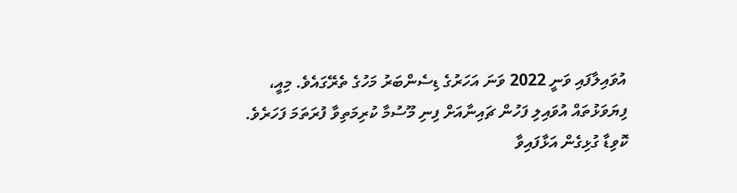އުވައިލާފައި ވަނީ 2022 ވަނަ އަހަރުގެ ޑިސެންބަރު މަހުގެ ތެރޭގައެވެ. މިއީ، ފިޔަވަޅުތައް އުވައިލި ފަހުން ޗައިނާއަށް ފިނި މޫސުމާ ކުރިމަތިވާ ފުރަތަމަ ފަހަރެވެ. ކޮވިޑާ ގުޅިގެން އަޅާފައިވާ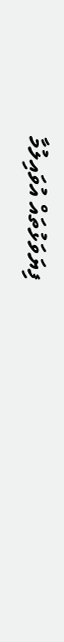ފިޔަވަޅުތައް އުވައިލުމާ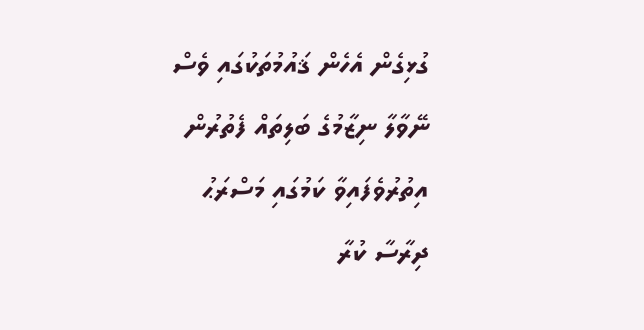ގުޅިގެން އެހެން ޤައުމުތަކުގައި ވެސް ނޭވާލާ ނިޒާމުގެ ބަލިތައް ފެތުރުން އިތުރުވެފައިވާ ކަމުގައި މަސްރަޙު ދިރާސާ ކުރާ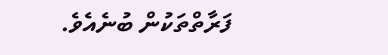ފަރާތްތަކުން ބުނެއެވެ.